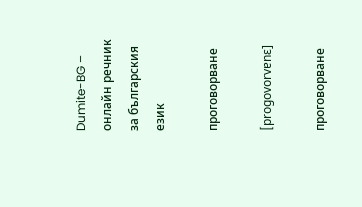Dumite-BG – онлайн речник за българския език

проговорване

[progovorvɐnɛ]

проговорване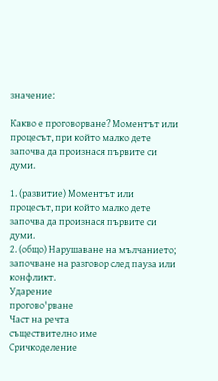значение:

Какво е проговорване? Моментът или процесът, при който малко дете започва да произнася първите си думи.

1. (развитие) Моментът или процесът, при който малко дете започва да произнася първите си думи.
2. (общо) Нарушаване на мълчанието; започване на разговор след пауза или конфликт.
Ударение
прогово'рване
Част на речта
съществително име
Сричкоделение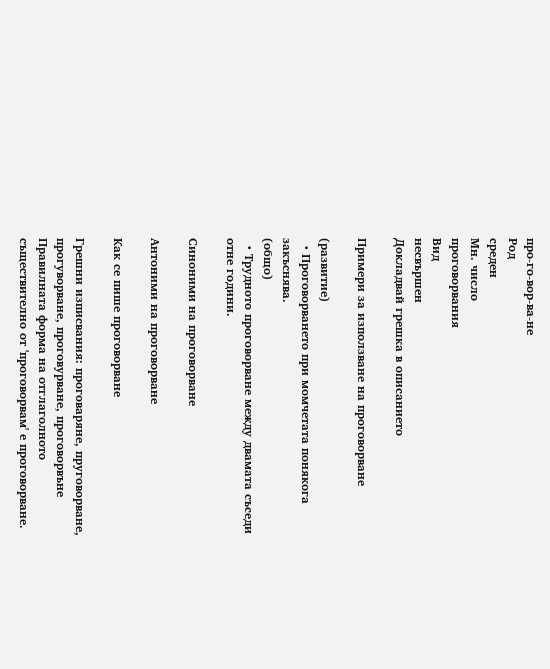про-го-вор-ва-не
Род
среден
Мн. число
проговорвания
Вид
несвършен
Докладвай грешка в описанието

Примери за използване на проговорване

(развитие)
  • Проговорването при момчетата понякога закъснява.
(общо)
  • Трудното проговорване между двамата съседи отне години.

Синоними на проговорване

Антоними на проговорване

Как се пише проговорване

Грешни изписвания: проговаряне, пруговорване, прогуворване, проговурване, проговорвъне
Правилната форма на отглаголното съществително от 'проговорвам' е проговорване.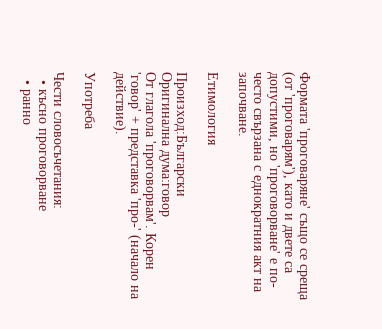Формата 'проговаряне' също се среща (от 'проговарям'), като и двете са допустими, но 'проговорване' е по-често свързана с еднократния акт на започване.

Етимология

Произход:Български
Оригинална дума:говор
От глагола 'проговорвам'. Корен 'говор' + представка 'про-' (начало на действие).

Употреба

Чести словосъчетания:
  • късно проговорване
  • ранно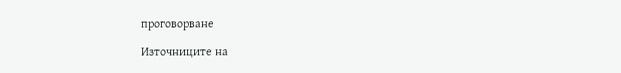проговорване

Източниците на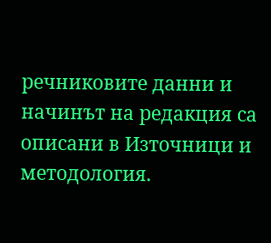речниковите данни и начинът на редакция са описани в Източници и методология.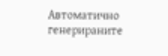Автоматично генерираните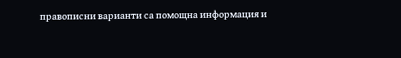правописни варианти са помощна информация и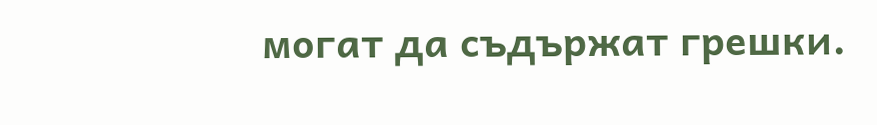могат да съдържат грешки.